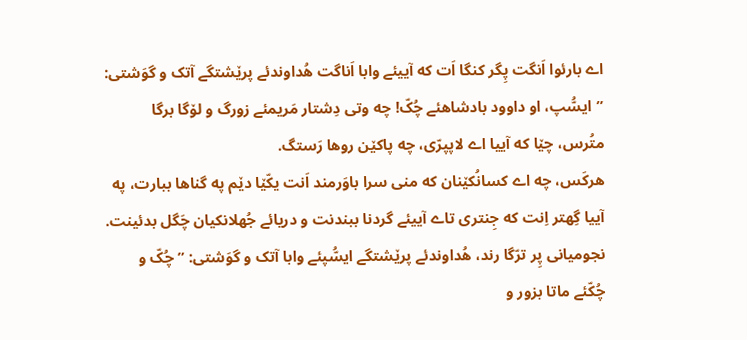اے بارئوا اَنگت پِگر کنگا اَت که آییئے وابا اَناگت هُداوندئے پرێشتگے آتک و گوَشتی: ”ایسُّپ، او داوود بادشاهئے چُکّ! چه وتی دِشتار مَریمئے زورگ و لۆگا برگا متُرس، چێا که آییا اے لاپپرّی، چه پاکێن روها رَستگ.
هرکَس، چه اے کسانُکێنان که منی سرا باوَرمند اَنت یکّێا دێم په گناها ببارت، په آییا گِهتر اِنت که جِنتری تاے آییئے گردنا ببندنت و دریائے جُهلانکیان چَگل بدئینت.
نجومیانی پِر ترّگا رند، هُداوندئے پرێشتگے ایسُّپئے وابا آتک و گوَشتی: ”چُکّ و چُکّئے ماتا بزور و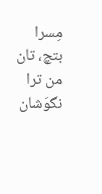مِسرا بتچ، تان من ترا نگوَشان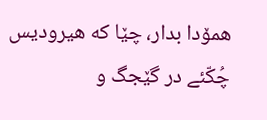همۆدا بدار، چێا که هیرودیس چُکّئے در گێجگ و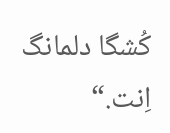کُشگا دلمانگ اِنت.“